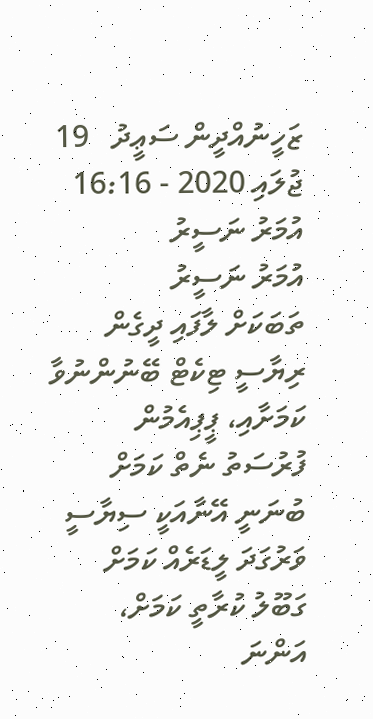ޒަހީނުއްދީން ސަޢީދު   19 ޖުލައި 2020 - 16:16
އުމަރު ނަސީރު
އުމަރު ނަސީރު
ތަބަކަށް ލާފައި ދީގެން ރިޔާސީ ޓިކެޓް ބޭނުންނުވާ ކަމަށާއި، ޕީޕިއެމުން ފުރުސަތު ނެތް ކަމަށް ބުނަނީ އޭނާއަކީ ސިޔާސީ ވަރުގަދަ ލީޑަރެއް ކަމަށް ގަބޫލު ކުރާތީ ކަމަށް، އަންނަ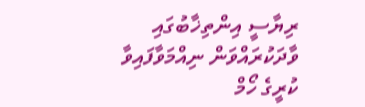ރިޔާސީ އިންތިޚާބުގައި ވާދަކުރައްވަން ނިއްމަވާފައިވާ ކުރީގެ ހޯމް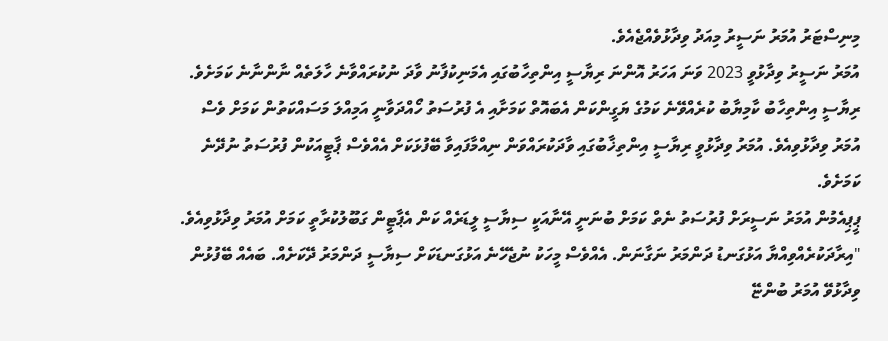މިނިސްޓަރު އުމަރު ނަސީރު މިއަދު ވިދާޅުވެއްޖެއެވެ.
އުމަރު ނަސީރު ވިދާޅުވީ 2023 ވަނަ އަހަރު އޮންނަ ރިޔާސީ އިންތިހާބުގައި އެމަނިކުފާނު ވާދަ ނުކުރައްވާނެ ހާލަތެއް ނާންނާނެ ކަމަށެވެ. ރިޔާސީ އިންތިހާބު ކާމިޔާބު ކުރެއްވޭނެ ކަމުގެ ޔަގީންކަން އެބައޮތް ކަމަށާއި އެ ފުރުސަތު ހޯއްދަވާނީ އަމިއްލަ މަސައްކަތުން ކަމަށް ވެސް އުމަރު ވިދާޅުވިއެވެ. އުމަރު ވިދާޅުވީ ރިޔާސީ އިންތިޚާބުގައި ވާދަކުރައްވަން ނިއްމާފައިވާ ބޭފުޅަކަށް އެއްވެސް ޕާޓީއަކުން ފުރުސަތު ނުދޭނެ ކަމަށެވެ.
ޕީޕިއެމުން އުމަރު ނަސީރަށް ފުރުސަތު ނެތް ކަމަށް ބުނަނީ އޭނާއަކީ ސިޔާސީ ލީޑަރެއް ކަން އެޕާޓީން ގަބޫލުކުރާތީ ކަމަށް އުމަރު ވިދާޅުވިއެވެ.
"އިރާދަކުރެއްވިއްޔާ އަޅުގަނޑު ދަންމަރު ނަގާނަން. އެއްވެސް މީހަކު ނުޖެހޭނެ އަޅުގަނޑަކަށް ސިޔާސީ ދަންމަރު ދޭކަށެއް. ބައެއް ބޭފުޅުން ވިދާޅުވޭ އުމަރު ބުންޏޭ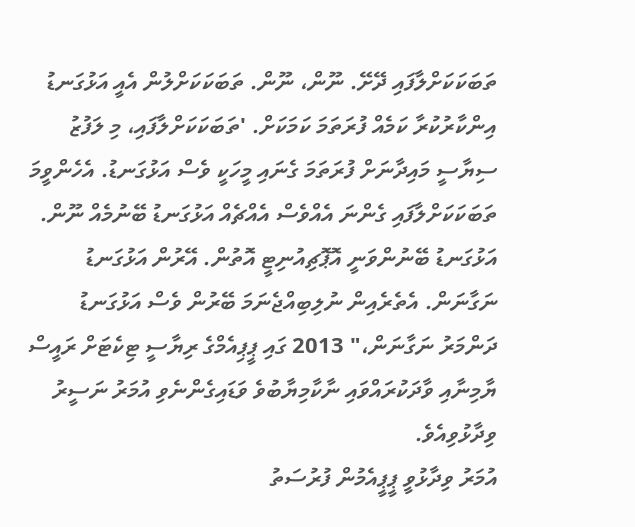ތަބަކަކަށްލާފައި ދޭށޭ. ނޫން، ނޫން. ތަބަކަކަށްލުން އެއީ އަޅުގަނޑު އިންކާރުކުރާ ކަމެއް ފުރަތަމަ ކަމަކަށް. 'ތަބަކަކަށްލާފައި، މި ލަފުޒު ސިޔާސީ މައިދާނަށް ފުރަތަމަ ގެނައި މީހަކީ ވެސް އަޅުގަނޑު. އެހެންވީމަ ތަބަކަކަށްލާފައި ގެންނަ އެއްވެސް އެއްޗެއް އަޅުގަނޑު ބޭނުމެއް ނޫން. އަޅުގަނޑު ބޭނުންވަނީ އޮޕޮޗިއުނިޓީ އޮތުން. އޭރުން އަޅުގަނޑު ނަގާނަން. އެތެރެއިން ނުލިބިއްޖެނަމަ ބޭރުން ވެސް އަޅުގަނޑު ދަންމަރު ނަގާނަން،" 2013 ގައި ޕީޕިއެމްގެ ރިޔާސީ ޓިކެޓަށް ރައީސް ޔާމިނާއި ވާދަކުރައްވައި ނާކާމިޔާބުވެ ވަޑައިގެންނެވި އުމަރު ނަސީރު ވިދާޅުވިއެވެ.
އުމަރު ވިދާޅުވީ ޕީޕީއެމުން ފުރުސަތު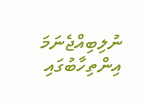ނުލިބިއްޖެނަމަ އިންތިހާބުގައި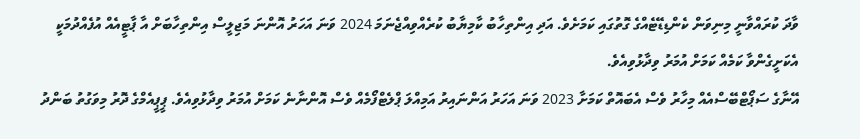ވާދަ ކުރައްވާނީ މިނިވަން ކެންޑިޑޭޓެއްގެ ގޮތުގައި ކަމަށެވެ. އަދި އިންތިހާބު ކާމިޔާބު ކުރެއްވިއްޖެނަމަ 2024 ވަނަ އަހަރު އޮންނަ މަޖިލީސް އިންތިހާބަށް އާ ޕާޓީއެއް އުފެއްދުމަކީ އެކަށީގެންވާ ކަމެއް ކަމަށް އުމަރު ވިދާޅުވިއެވެ.
އޭނާގެ ސަޕޯޓްބޭސްއެއް މިހާރު ވެސް އެބައޮތް ކަމަށާ 2023 ވަނަ އަހަރު އަންނައިރު އަމިއްލަ ޕްލެޓްފޯމެއް ވެސް އޮންނާނެ ކަމަށް އުމަރު ވިދާޅުވިއެވެ. ޕީޕީއެމްގެ ދޮރު މިވަގުތު ބަންދު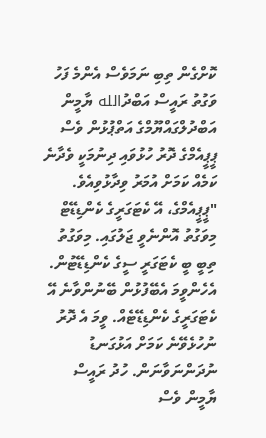ކޮށްގެން ތިބި ނަމަވެސް އެންމެ ފަހު ވަގުތު ރައީސް އަބްދުالله ޔާމީން އަބްދުލްގައްޔޫމްގެ އަތްޕުޅުން ވެސް ޕީޕީއެމްގެ ދޮރު ހުޅުވައި ދިނުމަކީ ވެދާނެ ކަމެއް ކަމަށް އުމަރު ވިދާޅުވިއެވެ.
"ޕީޕީއެމްގެ، އޭ ކެޓަގަރީގެ ކެންޑިޑޭޓް މިވަގުތު އޮންނެވީ ޖަލުގައި. މިވަގުތު ތިބީ ބީ ކެޓަގަރީ ސީގެ ކެންޑިޑޭޓުން. އެހެންވީމަ އެބޭފުޅުން ބޭނުންވާނެ އޭ ކެޓަގަރީގެ ކެންޑިޑޭޓެއް. ވީމަ އެ ދޮރު ނުހުޅެވޭނެ ކަމަށް އަޅުގަނޑު ނުދަންނަވާނަން. ހުދު ރައީސް ޔާމީން ވެސް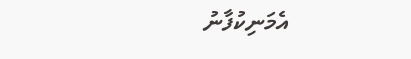އެމަނިކުފާނު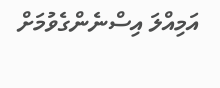އަމިއްލަ އިސްނެންގެވުމަށް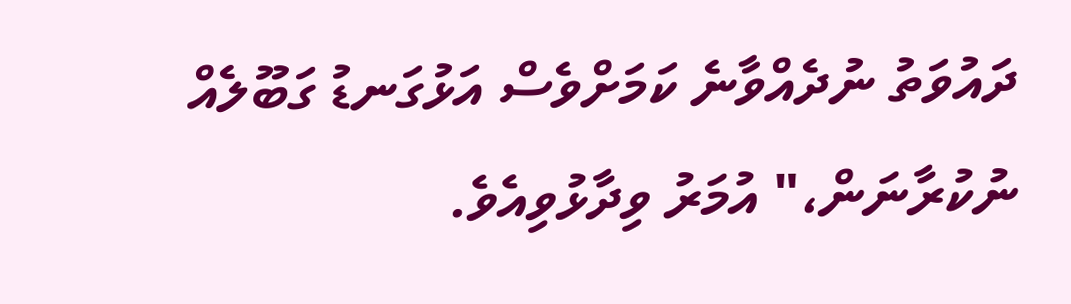ދައުވަތު ނުދެއްވާނެ ކަމަށްވެސް އަޅުގަނޑު ގަބޫލެއް ނުކުރާނަން،" އުމަރު ވިދާޅުވިއެވެ.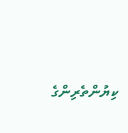ކިޔުންތެރިންގެ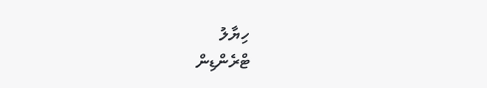ހިޔާލު
ޓްރެންޑިން